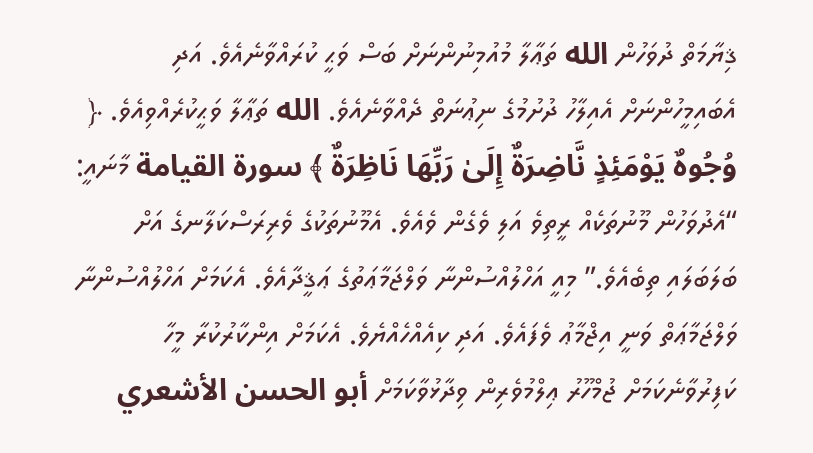ޤިޔާމަތް ދުވަހުން الله ތަޢާލާ މުއުމިނުންނަށް ބަސް ވަޙީ ކުރައްވާނެއެވެ. އަދި އެބައިމީހުންނަށް އެއިލާހު ދުށުމުގެ ނިޢުނަތް ދެއްވާނެއެވެ. الله ތަޢާލާ ވަޙީކުރެއްވިއެވެ. ﴿ وُجُوهٌ يَوْمَئِذٍ نَّاضِرَةٌ إِلَىٰ رَبِّهَا نَاظِرَةٌ ﴾ سورة القيامة މާނައީ: “އެދުވަހުން މޫނުތަކެއް ރީތިވެ އަލި ވެގެން ވެއެވެ. އެމޫނުތަކުގެ ވެރިރަސްކަލާނގެ އަށް ބަލަބަލައި ތިބެއެވެ.” މިއީ އަހްލުއްސުންނާ ވަލްޖަމާޢަތުގެ ޢަޤީދާއެވެ. އެކަމަށް އަހްލުއްސުންނާ ވަލްޖަމާޢަތް ވަނީ އިޖްމާޢު ވެފައެވެ. އަދި ކިއެއްހެއްޔެވެ. އެކަމަށް އިންކާރުކުރާ މީހާ ކަފިރުވާނެކަމަށް ޖުމްހޫރު ޢިލްމުވެރިން ވިދާޅުވާކަމަށް أبو الحسن الأشعري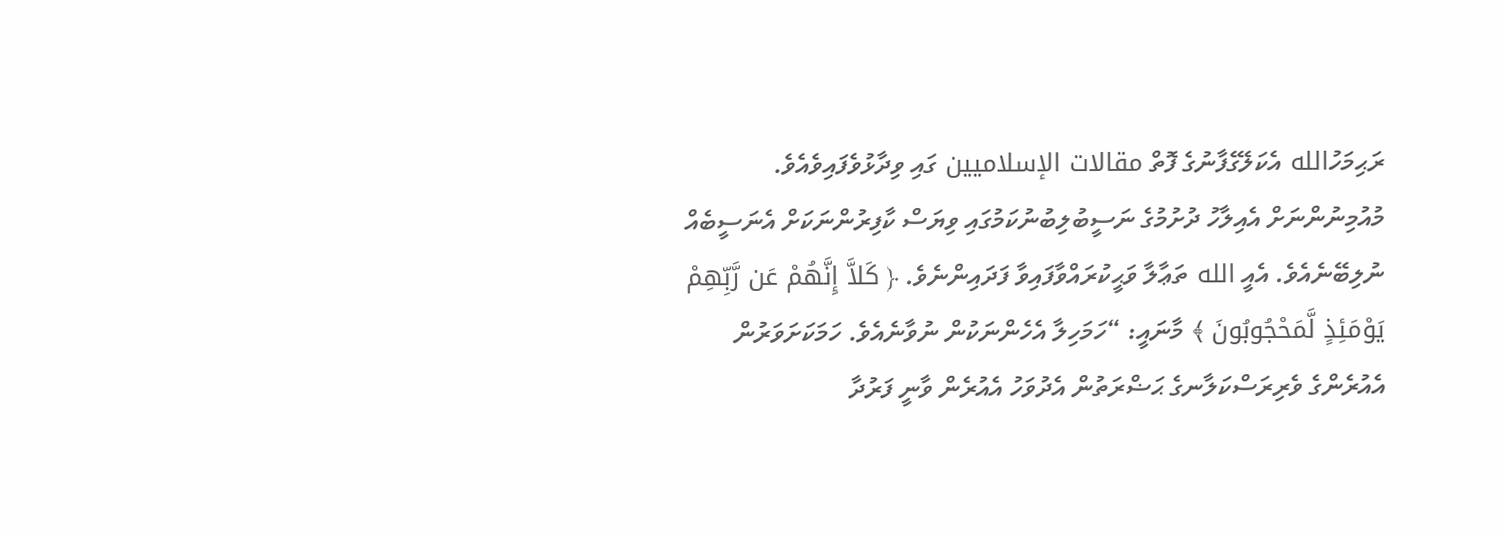ރަޙިމަހުالله އެކަލޭގެފާނުގެ ފޮތް مقالات الإسلاميين ގައި ވިދާޅުވެފައިވެއެވެ.
މުއުމިނުންނަށް އެއިލާހު ދުށުމުގެ ނަސީބުލިބުނުކަމުގައި ވިޔަސް ކާފިރުންނަކަށް އެނަސީބެއް ނުލިބޭނެއެވެ. އެއީ الله ތަޢާލާ ވަޙީކުރައްވާފައިވާ ފަދައިންނެވެ. ﴿ كَلاَّ إِنَّهُمْ عَن رَّبِّهِمْ يَوْمَئِذٍ لَّمَحْجُوبُونَ ﴾ މާނައީ: “ހަމަހިލާ އެހެންނަކުން ނުވާނެއެވެ. ހަމަކަށަވަރުން އެއުރެންގެ ވެރިރަސްކަލާނގެ ޙަޟްރަތުން އެދުވަހު އެއުރެން ވާނީ ފަރުދާ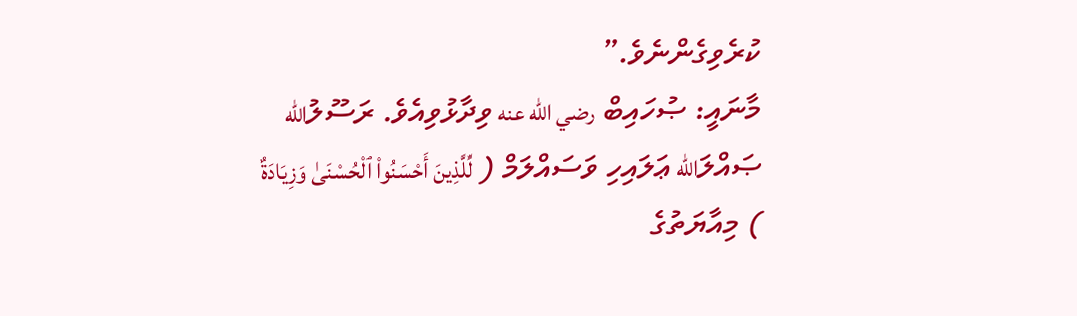ކުރެވިގެންނެވެ.”
މާނައީ: ޞުހައިބް رضي الله عنه ވިދާޅުވިއެވެ. ރަސޫލުالله ޞައްލަالله ޢަލައިހި ވަސައްލަމް ( لِّلَّذِينَ أَحْسَنُواْ ٱلْحُسْنَىٰ وَزِيَادَةٌ ) މިއާޔަތުގެ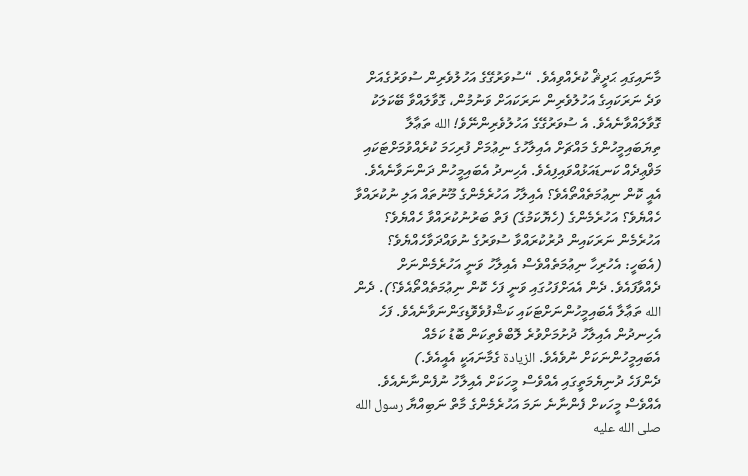މާނައިގައި ޙަދީޘް ކުރެއްވިއެވެ. “ސުވަރުގޭގެ އަހުލުވެރިން ސުވަރުގެއަށް ވަދެ ނަރަކައިގެ އަހުލުވެރިން ނަރަކައަށް ވަނުމުން، ގޮވާލައްވާ ބޭކަލަކު ގޮވާލައްވާނެއެވެ. އެ ސުވަރުގޭގެ އަހުލުވެރިންނޭވެ! الله ތަޢާލާ ތިޔަބައިމީހުންގެ މައްޗަށް އެއިލާހުގެ ނިޢުމަށް ފުރިހަމަ ކުރެއްވުމަށްޓަކައި މަޥްޢިދެއް ކަނޑައަޅުއްވައިފިއެވެ. އެހިނދު އެބައިމީހުން ދަންނަވާނެއެވެ. އެއީ ކޮން ނިޢުމަތެއްތޯއެވެ؟ އެއިލާހު އަހުރެމެންގެ މޫނުތައް އަލި ނުކުރައްވާ ހެއްޔެވެ؟ އަހުރެމެންގެ (ހެޔޮކަމުގެ) ފަތް ބަރުނުކުރައްވާ ހެއްޔެވެ؟ އަހުރެމެން ނަރަކައިން ދުރުކުރައްވާ ސުވަރުގެ ނުވައްދަވާހެއްޔެވެ؟ (އެބަހީ: އެހުރިހާ ނިޢުމަތެއްވެސް އެއިލާހު ވަނީ އަހުރެމެންނަށް ދެއްވާފައެވެ. ދެން އެއަށްފަހުގައި ވަނީ ފަހެ ކޮން ނިޢުމަތެއްތޯއެވެ؟). ދެން الله ތަޢާލާ އެބައިމީހުންނަށްޓަކައި ކަޝްފުވެވޮޑިގަންނަވާނެއެވެ. ފަހެ އެހިނދުން އެއިލާހު ދުށުމަށްވުރެ ލޮބްވެތިކަން ބޮޑު ކަމެއް އެބައިމީހުންނަކަށް ނުވެއެވެ. الزيادة ގެމާނައަކީ އެއީއެވެ.)
ދެންފަހެ ދުނިޔެމަތީގައި އެއްވެސް މީހަކަށް އެއިލާހު ނުފެންނާނެއެވެ. އެއްވެސް މީހަކށް ފެންނާނެ ނަމަ އަހުރެމެންގެ މާތް ނަބިއްޔާ رسول الله صلى الله عليه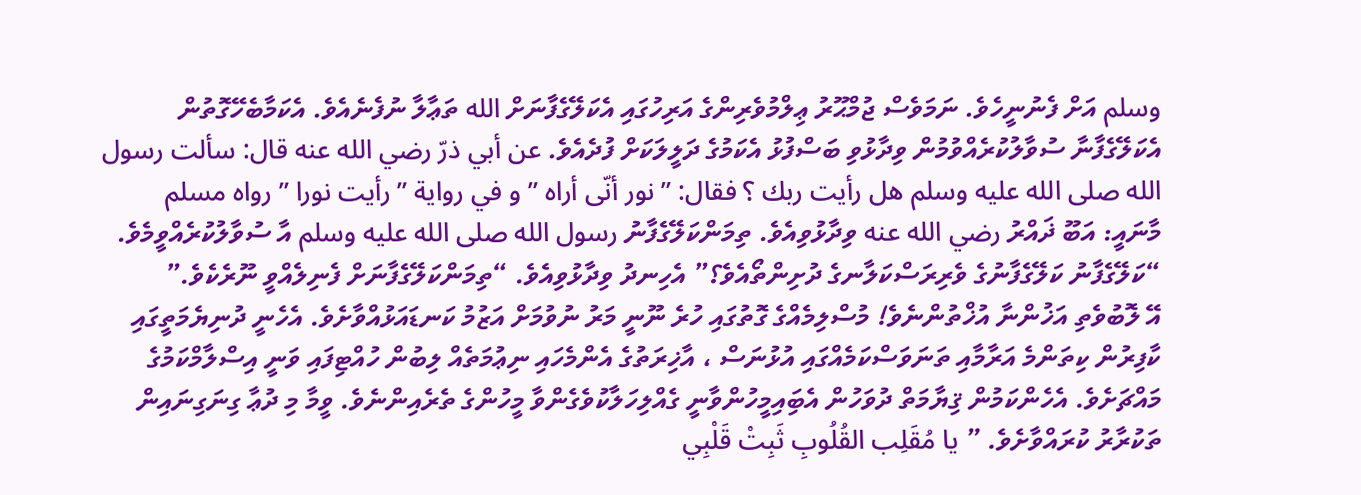وسلم އަށް ފެނުނީހެވެ. ނަމަވެސް ޖުމްޙޫރު ޢިލްމުވެރިންގެ އަރިހުގައި އެކަލޭގެފާނަށް الله ތަޢާލާ ނުފެނެއެވެ. އެކަމާބެހޭގޮތުން އެކަލޭގެފާނާ ސުވާލުކުރެއްވުމުން ވިދާޅުވި ބަސްފުޅު އެކަމުގެ ދަލީލަކަށް ފުދެއެވެ. عن أبي ذرّ رضي الله عنه قال: سألت رسول الله صلى الله عليه وسلم هل رأيت ربك ؟ فقال: ” نور أنّى أراه ” و في رواية ” رأيت نورا ” رواه مسلم
މާނައީ: އަބޫ ޛައްރު رضي الله عنه ވިދާޅުވިއެވެ. ތިމަންކަލޭގެފާނު رسول الله صلى الله عليه وسلم އާ ސުވާލުކުރެއްވީމެވެ. “ކަލޭގެފާނު ކަލޭގެފާނުގެ ވެރިރަސްކަލާނގެ ދުށިންތޯއެވެ؟” އެހިނދު ވިދާޅުވިއެވެ. “ތިމަންކަލޭގެފާނަށް ފެނިލެއްވީ ނޫރެކެވެ.”
އޭ ލޮބުވެތި އަޚުންނާ އުޚްތުންނެވެ! މުސްލިމެއްގެ ގޮތުގައި ހުރެ ނޫނީ މަރު ނުވުމަށް އަޒުމު ކަނޑައަޅުއްވާށެވެ. އެހެނީ ދުނިޔެމަތީގައި ކާފިރުން ކިތަންމެ އަރާމާއި ތަނަވަސްކަމެއްގައި އުޅުނަސް ، އާޚިރަތުގެ އެންމެހައި ނިޢުމަތެއް ލިބުން ހުއްޓިފައި ވަނީ އިސްލާމްކަމުގެ މައްޗަށެވެ. އެހެންކަމުން ޤިޔާމަތް ދުވަހުން އެބަިއިމީހުންވާނީ ގެއްލިހަލާކުވެގެންވާ މީހުންގެ ތެރެއިންނެވެ. ވީމާ މި ދުޢާ ގިނަގިނައިން ތަކުރާރު ކުރައްވާށެވެ. ” يا مُقَلِب القُلُوبِ ثَبِتْ قَلْبِي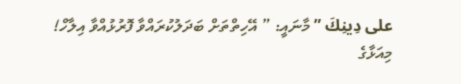على دِينِكَ ” މާނައީ: ” އޭހިތްތަށް ބަދަލުކުރައްވާ ފޮރުޅުއްވާ އިލާހް! މިއަޅާގެ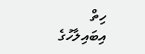ހިތް އިބައިލާހުގެ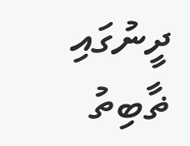ދީނުގައި ޡާބިތު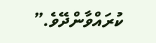ކުރައްވާންދޭވެ.”